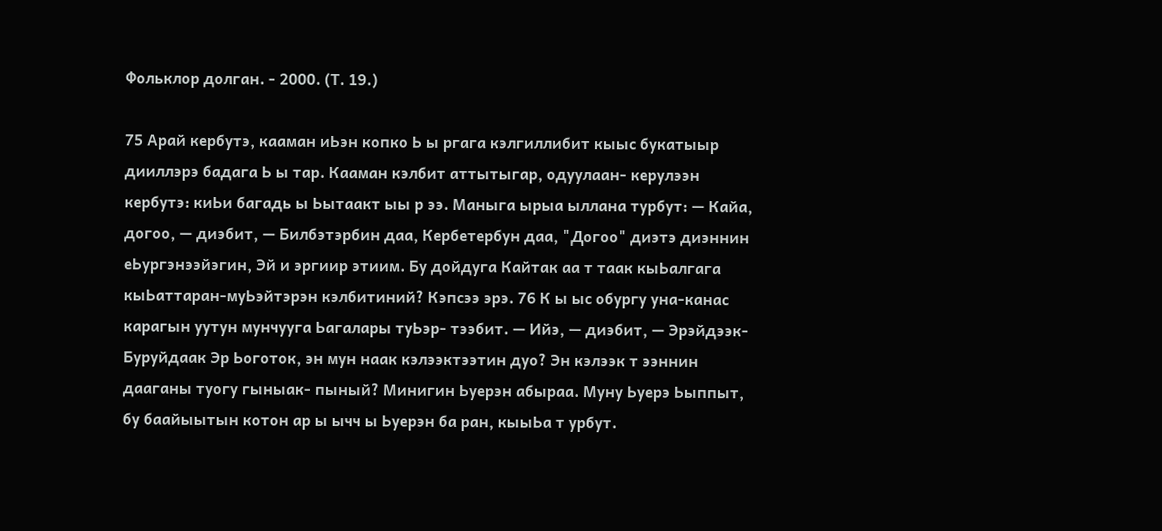Фольклор долган. - 2000. (Т. 19.)

75 Арай кербутэ, кааман иЬэн копко Ь ы ргага кэлгиллибит кыыс букатыыр дииллэрэ бадага Ь ы тар. Кааман кэлбит аттытыгар, одуулаан- керулээн кербутэ: киЬи багадь ы Ьытаакт ыы р ээ. Маныга ырыа ыллана турбут: — Кайа, догоо, — диэбит, — Билбэтэрбин даа, Кербетербун даа, "Догоо" диэтэ диэннин еЬургэнээйэгин, Эй и эргиир этиим. Бу дойдуга Кайтак аа т таак кыЬалгага кыЬаттаран-муЬэйтэрэн кэлбитиний? Кэпсээ эрэ. 76 К ы ыс обургу уна-канас карагын уутун мунчууга Ьагалары туЬэр- тээбит. — Ийэ, — диэбит, — Эрэйдээк-Буруйдаак Эр Ьоготок, эн мун наак кэлээктээтин дуо? Эн кэлээк т ээннин дааганы туогу гыныак- пыный? Минигин Ьуерэн абыраа. Муну Ьуерэ Ьыппыт, бу баайыытын котон ар ы ычч ы Ьуерэн ба ран, кыыЬа т урбут.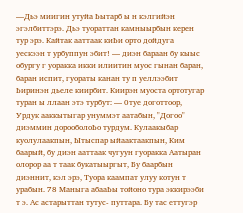—Дьэ миигин утуйа Ьытарб ы н кэлгийэн эгэлбиттэрэ. Дьэ туораттан камныырбын керен тур эрэ. Кайтак ааттаак киЬи орто дойдуга уескээн т урбуппун эбит! — диэн бараан бу кыыс обургу г уоракка икки илиитин муос гынан баран, баран испит, гуораты канан ту п уеллээбит Ьиринэн дьеле киирбит. Киирэн муоста ортотугар туран ы ллаан этэ турбут: — 0туе доготтоор, Урдук ааккытыгар унуммэт аатабын, "Догоо" диэммин дорооболоЬо турдум. Кулаакыбар куолулаакпын, Ытыспар ыйаактаакпын, Ким баарый, бу диэн ааттаак чугуун гуоракка Аатыран олорор аа т таак букатыыргыт, Бу баарбын диэннит, кэл эрэ, Туора каампат улуу котун т урабын. 78 Маныга абааЬы тойоно тура эккирээби т э. Ас астарыттан тутус- путтара. Бу тас еттугэр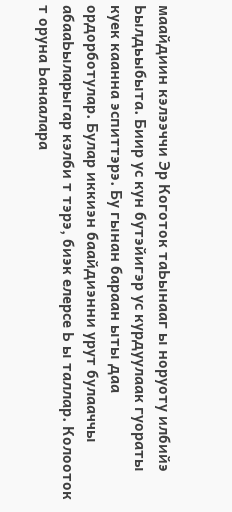маайдиин кэлээччи Эр Коготок таЬынааг ы норуоту илбийэ Ьылдьыбыта. Биир ус кун бутэйигэр ус курдуулаак гуораты куек каанна эспиттэрэ. Бу гынан бараан ыты даа ордорботулар. Булар иккиэн баайдиэнни урут булааччы абааЬыларыгар кэлби т тэрэ, биэк елерсе Ь ы таллар. Колооток т оруна Ьанаалара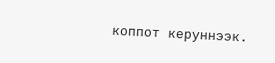коппот керуннээк.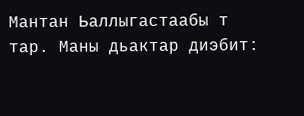Мантан Ьаллыгастаабы т тар. Маны дьактар диэбит: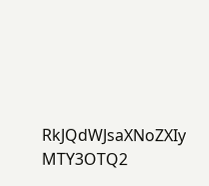RkJQdWJsaXNoZXIy MTY3OTQ2